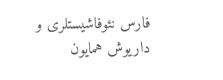فارس نئوفاشیستلری و داریوش همایون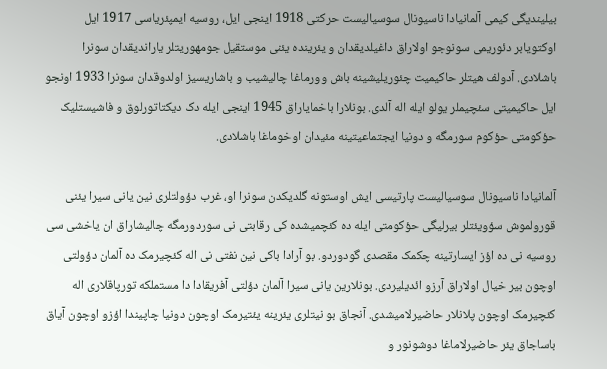بیلیندیگی کیمی آلمانیادا ناسیونال سوسیالیست حرکتی 1918 اینجی ایل، روسیه ایمپئریاسی 1917 ایل اوکتویابر دئوریمی سونوجو اولاراق داغیلدیقدان و یئرینده یئنی موستقیل جومهوریتلر یاراندیقدان سونرا باشلادی. آدولف هیتلر حاکیمیت چئوریلیشینه باش وورماغا چالیشیب و باشاریسیز اولدوقدان سونرا 1933 اونجو ایل حاکیمیتی سئچیملر یولو ایله اله آلدی. بونلارا باخمایاراق 1945 اینجی ایله دک دیکتاتورلوق و فاشیستلیک حؤکومتی حؤکوم سورمگه و دونیا ایجتماعیتینه مئیدان اوخوماغا باشلادی.

آلمانیادا ناسیونال سوسیالیست پارتیسی ایش اوستونه گلدیکدن سونرا او، غرب دؤولتلری نین یانی سیرا یئنی قورولموش سؤویئتلر بیرلیگی حؤکومتی ایله ده کئچمیشده کی رقابتی نی سوردورمگه چالیشاراق ان یاخشی سی روسیه نی ده اؤز ایسارتینه چکمک مقصدی گودوردو. بو آرادا باکی نین نفتی نی اله کئچیرمک ده آلمان دؤولتی اوچون بیر خیال اولاراق آرزو ائدیلیردی. بونلارین یانی سیرا آلمان دؤلتی آفریقادا دا مستملکه تورپاقلاری اله کئچیرمک اوچون پلانلار حاضیرلامیشدی. آنجاق بو نیتلری یئرینه یئتیرمک اوچون دونیا چاپیندا اؤزو اوچون آیاق باساجاق یئر حاضیرلاماغا دوشونور و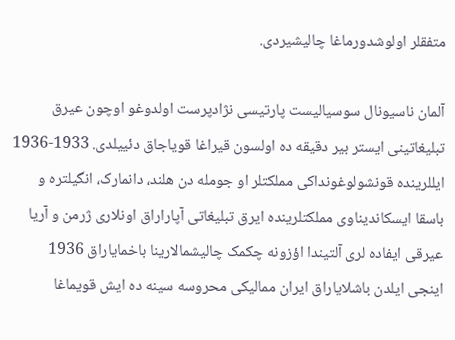متفقلر اولوشدورماغا چالیشیردی.

آلمان ناسیونال سوسیالیست پارتیسی نژادپرست اولدوغو اوچون عیرق تبلیغاتینی ایستر بیر دقیقه ده اولسون قیراغا قویاجاق دئییلدی. 1933-1936 ایللرینده قونشولوغونداکی مملکتلر او جومله دن هلند، دانمارک، انگیلتره و باسقا ایسکاندیناوی مملکتلرینده ایرق تبلیغاتی آپاراراق اونلاری ژرمن و آریا عیرقی ایفاده لری آلتیندا اؤزونه چکمک چالیشمالارینا باخمایاراق 1936 اینجی ایلدن باشلایاراق ایران ممالیکی محروسه سینه ده ایش قویماغا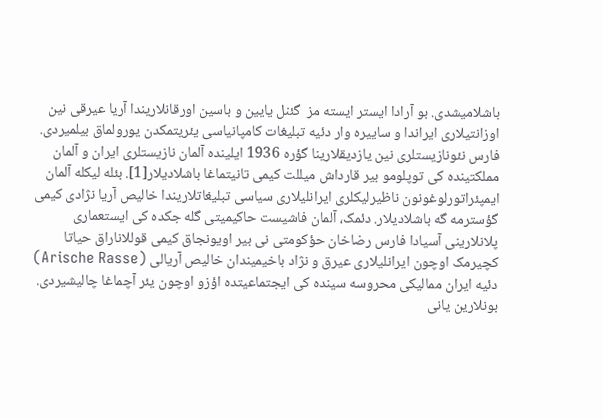باشلامیشدی. بو آرادا ایستر ایسته مز  گئنل یایین و باسین اورقانلاریندا آریا عیرقی نین اوزانتیلاری ایراندا و ساییره وار دئیه تبلیغات کامپانیاسی یئریتمکدن یورولماق بیلمیردی.  فارس نئونازیستلری نین یازدیقلارینا گؤره 1936 ایلینده آلمان نازیستلری ایران و آلمان مملکتینده کی توپلومو بیر قارداش میللت کیمی تانیتماغا باشلادیلار[1]. بئله لیکله آلمان ایمپئراتورلوغونون ناظیرلیکلری ایرانلیلاری سیاسی تبلیغاتلاریندا خالیص آریا نژادی کیمی گؤسترمه گه باشلادیلار. دئمک، آلمان فاشیست حاکیمیتی گله جکده کی ایستعماری پلانلارینی آسیادا فارس رضاخان حؤکومتی نی بیر اویونجاق کیمی قوللاناراق حیاتا کچیرمک اوچون ایرانلیلاری عیرق و نژاد باخیمیندان خالیص آریالی (Arische Rasse) دئیه ایران ممالیکی محروسه سینده کی ایجتماعیتده اؤزو اوچون یئر آچماغا چالیشیردی. بونلارین یانی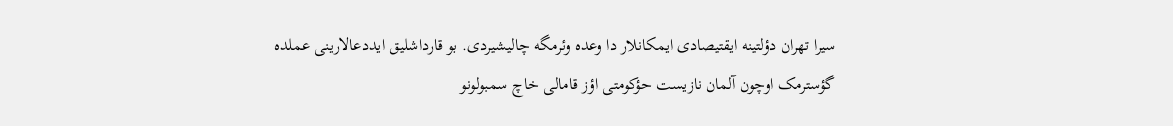سیرا تهران دؤلتینه ایقتیصادی ایمکانلار دا وعده وئرمگه چالیشیردی. بو قارداشلیق ایددعالارینی عملده گؤسترمک اوچون آلمان نازیست حؤکومتی اؤز قامالی خاچ سمبولونو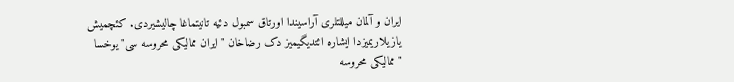ایران و آلمان میللتلری آراسیندا اورتاق سمبول دئیه تانیتماغا چالیشیردی. کئچمیش یازیلاریمیزدا ایشاره ائتدیگیمیز دک رضاخان "ایران ممالیکی محروسه سی" یوخسا "ممالیکی محروسه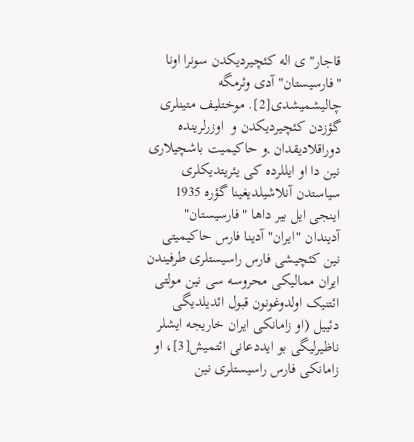قاجار" ی اله کئچیردیکدن سونرا اونا "فارسیستان" آدی وئرمگه چالیشمیشدی[2]. موختلیف متینلری گؤزدن کئچیردیکدن و  اوزرلرینده دوراقلادیقدان ,و حاکیمیت باشچیلاری نین دا او ایللرده کی یئریتدیکلری سیاستدن آنلاشیلدیغینا گؤره 1935 اینجی ایل بیر داها "فارسیستان" آدیندان "ایران" آدینا فارس حاکیمیتی نین کئچیشی فارس راسیستلری طرفیندن  ایران ممالیکی محروسه سی نین مولتی ائتنیک اولدوغونون قبول ائدیلدیگی دئییل (او زامانکی ایران خاریجه ایشلر ناظیرلیگی بو ایددعانی ائتمیش[3]، او زامانکی فارس راسیستلری نین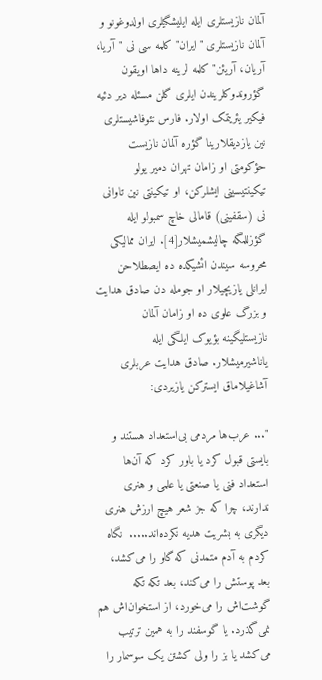آلمان نازیستلری ایله ایلیشگیلری اولدوغونو و آلمان نازیستلری "ایران" کلمه سی نی "آریا، آریان، آریئن" کلمه لرینه داها اویقون گؤروندوکلریندن ایلری گلن مسئله دیر دئیه فیکیر یئریتمک اولار. فارس نئوفاشیستلری نین یازدیقلارینا گؤره آلمان نازیست حؤکومتی او زامان تهران دمیر یولو تیکینتیسینی ایشلرکن، او تیکینتی نین تاوانی نی (سقفینی) قامالی خاچ سمبولو ایله گؤزللمگه چالیشمیشلار[4]. ایران ممالیکی محروسه سیندن ائشیکده ده ایصطلاحن ایرانلی یازیچیلار او جومله دن صادق هدایت و بزرگ علوی ده او زامان آلمان نازیستلیگینه بؤیوک ایلگی ایله یاناشیرمیشلار. صادق هدایت عربلری آشاغیلاماق ایسترکن یازیردی:

"... عرب‌ها مردمی بی‌استعداد هستند و بايستی قبول کرد يا باور کرد که آن‌ها استعداد فنی يا صنعتی يا علمی و هنری ندارند، چرا که جز شعر هيچ ارزش هنری ديگری به بشريت هديه نکرده‌اند.....  نگاه کردم به آدم متمدنی که گاو را می‌کشد، بعد پوستش را می‌کند، بعد تکه تکه گوشت‌اش را می‌خورد، از استخوان‌اش هم نمی‌گذرد. يا گوسفند را به همين ترتيب می‌کشد يا بز را ولی کشتن يک سوسمار را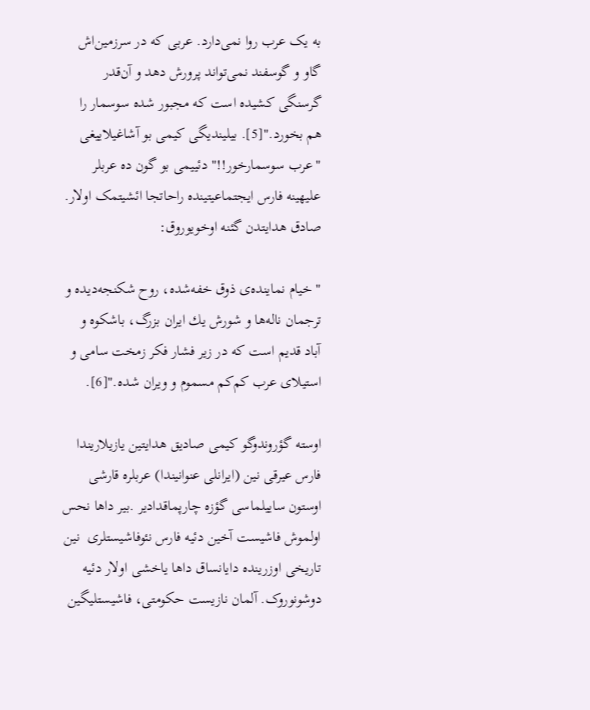به يک عرب روا نمی‌دارد. عربی که در سرزمين‌اش گاو و گوسفند نمی‌تواند پرورش دهد و آن‌قدر گرسنگی کشيده است که مجبور شده سوسمار را هم بخورد."[5]. بیلیندیگی کیمی بو آشاغیلاییغی "عرب سوسمارخور!!" دئییمی بو گون ده عربلر علیهینه فارس ایجتماعیتینده راحاتجا ائشیتمک اولار. صادق هدایتدن گئنه اوخویوروق:

" خیام نماینده‌ی ذوق خفه‌شده، روح شكنجه‌دیده و ترجمان ناله‌ها و شورش یك ایران بزرگ، باشكوه و آباد قدیم است كه در زیر فشار فكر زمخت سامی و استیلای عرب كم‌كم مسموم و ویران شده."[6].

اوسته گؤروندوگو کیمی صادیق هدایتین یازیلاریندا فارس عیرقی نین (ایرانلی عنوانیندا) عربلره قارشی اوستون ساییلماسی گؤزه چارپماقدادیر .بیر داها نحس اولموش فاشیست آخین دئیه فارس نئوفاشیستلری  نین تاریخی اوزرینده دایانساق داها یاخشی اولار دئیه دوشونوروک. آلمان نازیست حکومتی، فاشیستلیگین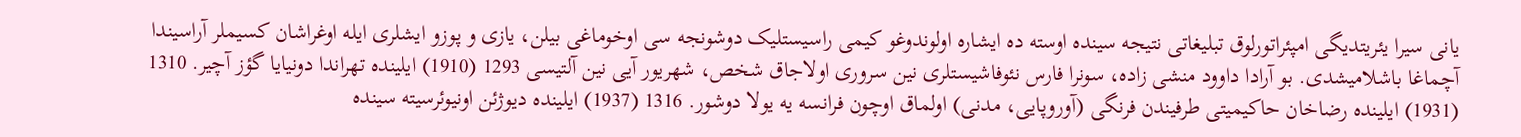یانی سیرا یئریتدیگی امپئراتورلوق تبلیغاتی نتیجه سینده اوسته ده ایشاره اولوندوغو کیمی راسیستلیک دوشونجه سی اوخوماغی بیلن، یازی و پوزو ایشلری ایله اوغراشان کسیملر آراسیندا آچماغا باشلامیشدی. بو آرادا داوود منشی زاده، سونرا فارس نئوفاشیستلری نین سروری اولاجاق شخص، شهریور آیی نین آلتیسی 1293 (1910) ایلینده تهراندا دونیایا گؤز آچیر. 1310 (1931) ایلینده رضاخان حاکیمیتی طرفیندن فرنگی (آوروپایی، مدنی) اولماق اوچون فرانسه یه یولا دوشور. 1316 (1937) ایلینده دیوژئن اونیوئرسیته سینده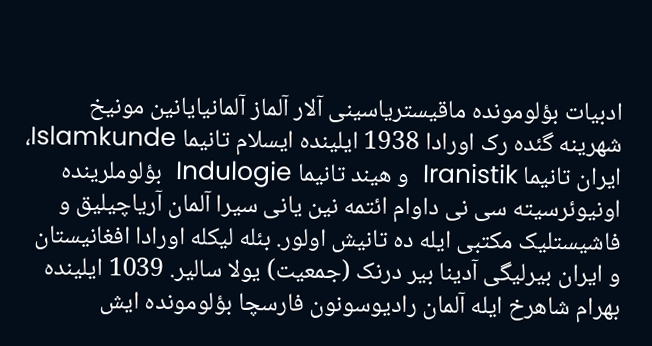ادبیات بؤلومونده ماقیستریاسینی آلار آلماز آلمانیایانین مونیخ شهرینه گئده رک اورادا 1938 ایلینده ایسلام تانیما Islamkunde، ایران تانیما Iranistik  و هیند تانیما Indulogie  بؤلوملرینده اونیوئرسیته سی نی داوام ائتمه نین یانی سیرا آلمان آریاچیلیق و فاشیستلیک مکتبی ایله ده تانیش اولور. بئله لیکله اورادا افغانیستان و ایران بیرلیگی آدینا بیر درنک (جمعیت) یولا سالیر. 1039 ایلینده بهرام شاهرخ ایله آلمان رادیوسونون فارسچا بؤلومونده ایش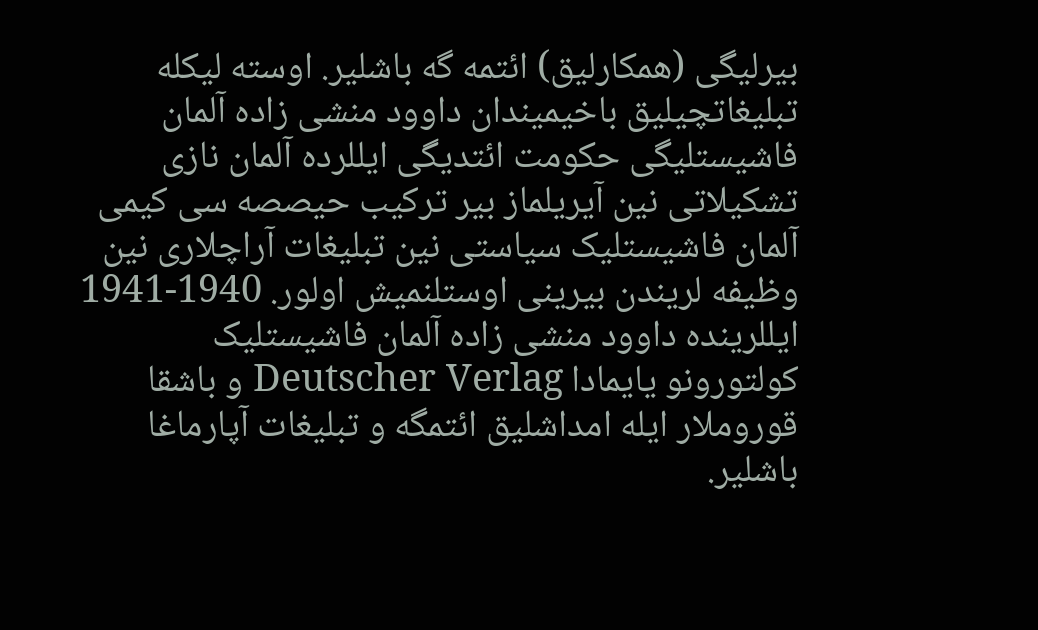بیرلیگی (همکارلیق) ائتمه گه باشلیر. اوسته لیکله تبلیغاتچیلیق باخیمیندان داوود منشی زاده آلمان فاشیستلیگی حکومت ائتدیگی ایللرده آلمان نازی تشکیلاتی نین آیریلماز بیر ترکیب حیصصه سی کیمی آلمان فاشیستلیک سیاستی نین تبلیغات آراچلاری نین وظیفه لریندن بیرینی اوستلنمیش اولور. 1940-1941 ایللرینده داوود منشی زاده آلمان فاشیستلیک کولتورونو یایمادا Deutscher Verlag و باشقا قوروملار ایله امداشلیق ائتمگه و تبلیغات آپارماغا باشلیر.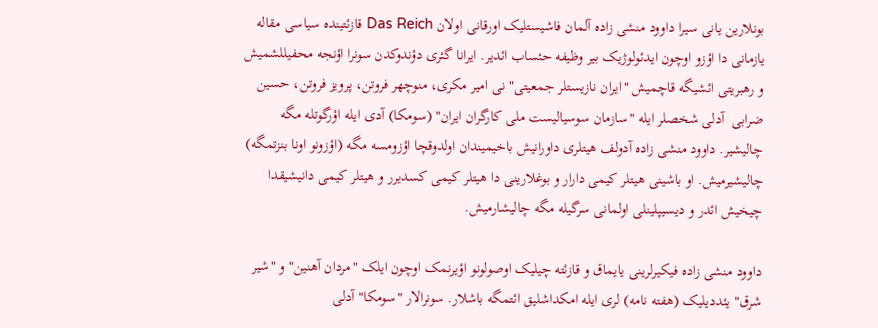بونلارین یانی سیرا داوود منشی زاده آلمان فاشیستلیک اورقانی اولان Das Reich قازئتینده سیاسی مقاله یازمانی دا اؤزو اوچون ایدئولوژیک بیر وظیفه حئساب ائدیر. ایرانا گئری دؤندوکدن سونرا اؤنجه محفیللشمیش و رهبریتی ائشیگه قاچمیش "ایران نازیستلر جمعیتی" نی امیر مکری، منوچهر فروتن، پرویز فروتن، حسین ضرابی  آدلی شخصلر ایله "سازمان سوسیالیست ملی کارگران ایران" (سومکا) آدی ایله اؤرگوتله مگه چالیشیر. داوود منشی زاده آدولف هیتلری داورانیش باخیمیندان اولدوقچا اؤزومسه مگه (اؤزونو اونا بنزتمگه) چالیشیرمیش. او باشینی هیتلر کیمی دارار و بوغلارینی دا هیتلر کیمی کسدیرر و هیتلر کیمی دانیشیقدا چیخیش ائدر و دیسیپلینلی اولمانی سرگیله مگه چالیشارمیش.

داوود منشی زاده فیکیرلرینی یایماق و قازئته چیلیک اوصولونو اؤیرنمک اوچون ایلک "مردان آهنین" و "شیر شرق" یئددیلیک (هفته نامه) لری ایله امکداشلیق ائتمگه باشلار. سونرالار "سومکا" آدلی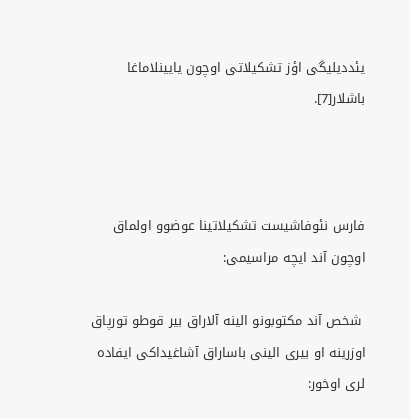یئددیلیگی اؤز تشکیلاتی اوچون یایینلاماغا باشلار[7].



فارس نئوفاشیست تشکیلاتینا عوضوو اولماق اوچون آند ایچه مراسیمی:

 شخص آند مکتوبونو الینه آلاراق بیر قوطو تورپاق اوزرینه او بیری الینی باساراق آشاغیداکی ایفاده لری اوخور: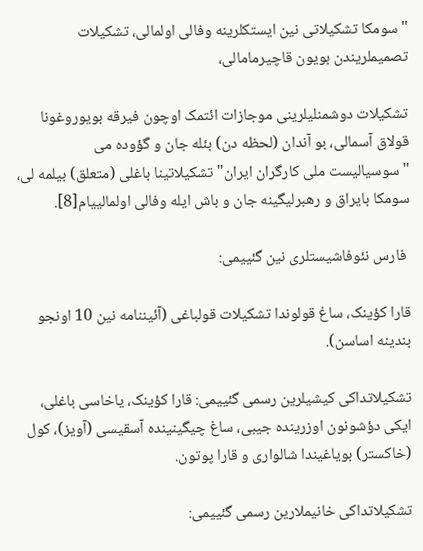"سومکا تشکیلاتی نین ایستکلرینه وفالی اولمالی، تشکیلات تصمیملریندن بویون قاچیرمامالی،

تشکیلات دوشمنلیلرینی موجازات ائتمک اوچون فیرقه بویوروغونا قولاق آسمالی، بو آندان (لحظه دن) بئله جان و گؤوده می "سوسیالیست ملی کارگران ایران" تشکیلاتینا باغلی (متعلق) بیلمه لی، سومکا بایراق و رهبرلیگینه جان و باش ایله وفالی اولمالییام[8].

 فارس نئوفاشیستلری نین گئییمی:

قارا کؤینک، ساغ قولوندا تشکیلات قولباغی (آئیننامه نین 10 اونجو بندینه اساسن).

تشکیلاتداکی کیشیلرین رسمی گئییمی: قارا کؤینک، یاخاسی باغلی، ایکی دؤشونون اوزرینده جیبی، ساغ چیگینینده آسقیسی (آویز)، کول (خاکستر) بویاغیندا شالواری و قارا پوتون.

تشکیلاتداکی خانیملارین رسمی گئییمی: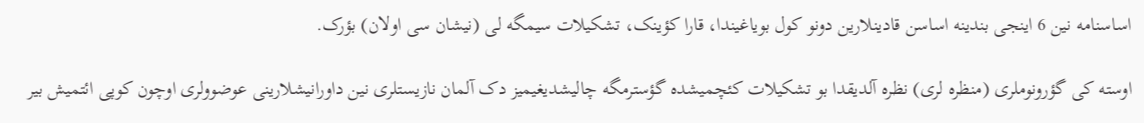اساسنامه نین 6 اینجی بندینه اساسن قادینلارین دونو کول بویاغیندا، قارا کؤینک، تشکیلات سیمگه لی (نیشان سی اولان) بؤرک.

اوسته کی گؤرونوملری (منظره لری) نظره آلدیقدا بو تشکیلات کئچمیشده گؤسترمگه چالیشدیغیمیز دک آلمان نازیستلری نین داورانیشلارینی عوضوولری اوچون کوپی ائتمیش بیر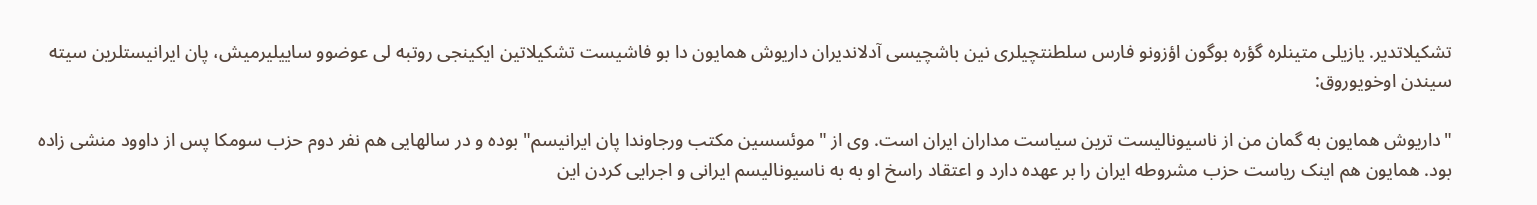تشکیلاتدیر. یازیلی متینلره گؤره بوگون اؤزونو فارس سلطنتچیلری نین باشچیسی آدلاندیران داریوش همایون دا بو فاشیست تشکیلاتین ایکینجی روتبه لی عوضوو ساییلیرمیش، پان ایرانیستلرین سیته سیندن اوخویوروق:

"داریوش همایون به گمان من از ناسیونالیست ترین سیاست مداران ایران است. وی از "موئسسین مکتب ورجاوندا پان ایرانیسم" بوده و در سالهایی هم نفر دوم حزب سومکا پس از داوود منشی زاده بود. همایون هم اینک ریاست حزب مشروطه ایران را بر عهده دارد و اعتقاد راسخ او به به ناسیونالیسم ایرانی و اجرایی کردن این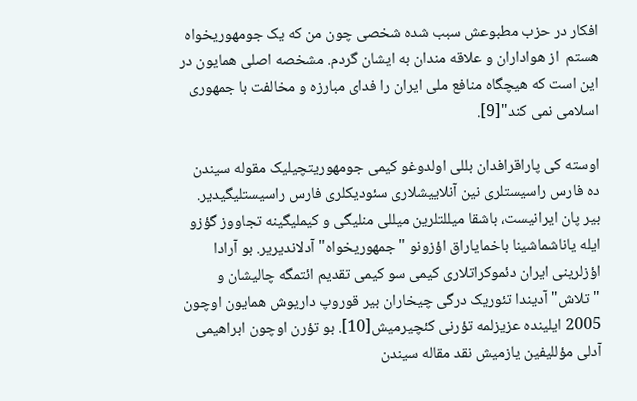افکار در حزب مطبوعش سبب شده شخصی چون من که یک جومهوریخواه هستم  از هواداران و علاقه مندان به ایشان گردم. مشخصه اصلی همایون در این است که هیچگاه منافع ملی ایران را فدای مبارزه و مخالفت با جمهوری اسلامی نمی کند"[9].

اوسته کی پاراقرافدان بللی اولدوغو کیمی جومهوریتچیلیک مقوله سیندن ده فارس راسیستلری نین آنلاییشلاری سئودیکلری فارس راسیستلیگیدیر. بیر پان ایرانیست، باشقا میللتلرین میللی منلیگی و کیملیگینه تجاووز گؤزو ایله یاناشماشینا باخمایاراق اؤزونو "جمهوریخواه" آدلاندیریر. بو آرادا اؤزلرینی ایران دئموکراتلاری کیمی سو کیمی تقدیم ائتمگه چالیشان و "تلاش" آدیندا تئوریک درگی چیخاران بیر قوروپ داریوش همایون اوچون 2005 ایلینده عزیزلمه تؤرنی کئچیرمیش[10]. بو تؤرن اوچون ابراهیمی آدلی مؤللیفین یازمیش نقد مقاله سیندن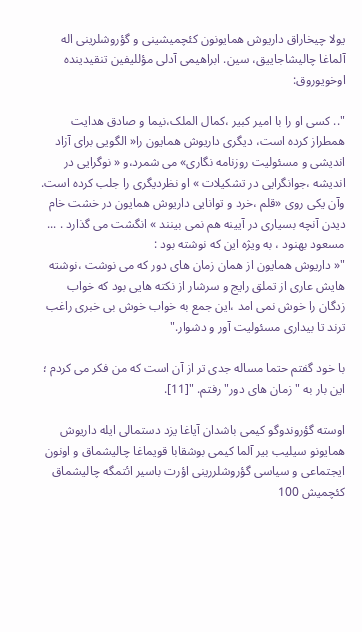یولا چیخاراق داریوش همایونون کئچمیشینی و گؤروشلرینی اله آلماغا چالیشاجاییق، سین. ابراهیمی آدلی مؤللیفین تنقیدینده اوخویوروق:

".. کسی او را با امیر کبیر ،کمال الملک،نیما و صادق هدایت همطراز کرده است، دیگری داریوش همایون را« الگویی برای آزاد اندیشی و مسئولیت روزنامه نگاری» می شمرد،و « نوگرایی در اندیشه ،جوانگرایی در تشکیلات » او نظردیگری را جلب کرده است. وآن یکی روی «قلم ،خرد و توانایی داریوش همایون در خشت خام دیدن آنچه بسیاری در آیینه هم نمی بینند » انگشت می گذارد . ... مسعود بهنود ، به ویژه این که نوشته بود :
"« داریوش همایون از همان زمان های دور که می نوشت ،نوشته هایش عاری از تملق رایج و سرشار از نکته هایی بود که خواب زدگان را خوش نمی امد ،این جمع به خواب خوش بی خبری راغب ترند تا بیداری مسئولیت آور و دشوار."

با خود گفتم حتما مساله جدی تر از آن است که من فکر می کردم ؛ این بار به " زمان های دور" رفتم. "[11].

اوسته گؤروندوگو کیمی باشدان آیاغا یزد دستمالی ایله داریوش همایونو سیلیب بیر آلما کیمی بوشقابا قویماغا چالیشماق و اونون ایجتماعی و سیاسی گؤروشلررینی اؤرت باسیر ائتمگه چالیشماق کئچمیش 100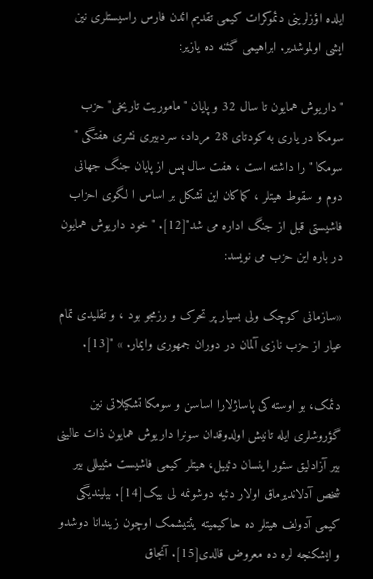ایلده اؤزلرینی دئموکرات کیمی تقدیم ائدن فارس راسیستلری نین ایشی اولموشدیر. ابراهیمی گئنه ده یازیر:

" داریوش همایون تا سال 32 و پایان "ماموریت تاریخی" حزب سومکا در یاری به کودتای 28 مرداد، سردبیری نشری هفتگی " سومکا " را داشته است ، هفت سال پس از پایان جنگ جهانی دوم و سقوط هیتلر ، کماکان این تشکل بر اساس ا لگوی احزاب فاشیستی قبل از جنگ اداره می شد"[12]. "خود داریوش همایون در باره این حزب می نویسد:

«سازمانی کوچک ولی بسیار پر تحرک و رزمجو بود ، و تقلیدی تمام عیار از حزب نازی آلمان در دوران جمهوری وایمار. » "[13].

دئمک، بو اوسته کی پاساژلارا اساسن و سومکا تشکیلاتی نین گؤروشلری ایله تانیش اولدوقدان سونرا داریوش همایون ذات عالینی بیر آزادلیق سئور اینسان دئییل، هیتلر کیمی فاشیست مئییللی بیر شخص آدلاندیرماق اولار دئیه دوشونمه لی ییک[14]. بیلیندیگی کیمی آدولف هیتلر ده حاکیمیته یئتیشمک اوچون زیندانا دوشدو و ایشکنجه لره ده معروض قالدی[15]. آنجاق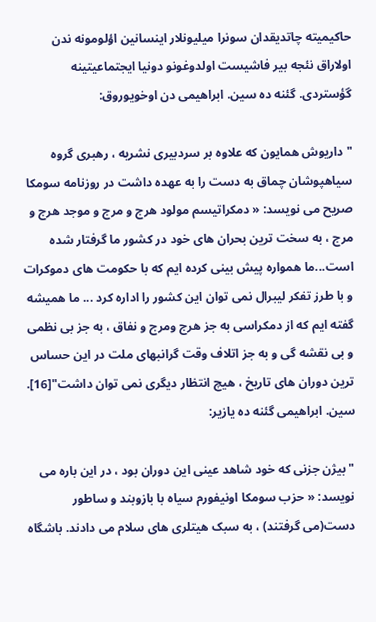حاکیمیته چاتدیقدان سونرا میلیونلار اینسانین اؤلومونه ندن اولاراق نئجه بیر فاشیست اولدوغونو دونیا ایجتماعیتینه گؤستردی. گئنه ده سین. ابراهیمی دن اوخویوروق:

" داریوش همایون که علاوه بر سردبیری نشریه ، رهبری گروه سیاهپوشان چماق به دست را به عهده داشت در روزنامه سومکا صریح می نویسد: « دمکراتیسم مولود هرج و مرج و موجد هرج و مرج ، به سخت ترین بحران های خود در کشور ما گرفتار شده است...ما همواره پیش بینی کرده ایم که با حکومت های دموکرات و با طرز تفکر لیبرال نمی توان این کشور را اداره کرد ... ما همیشه گفته ایم که از دمکراسی به جز هرج ومرج و نفاق ، به جز بی نظمی و بی نقشه گی و به جز اتلاف وقت گرانبهای ملت در این حساس ترین دوران های تاریخ ، هیچ انتظار دیگری نمی توان داشت"[16].  سین. ابراهیمی گئنه ده یازیر:

" بیژن جزنی که خود شاهد عینی این دوران بود ، در این باره می نویسد: « حزب سومکا اونیفورم سیاه با بازوبند و ساطور دست(می گرفتند) ، به سبک هیتلری های سلام می دادند. باشگاه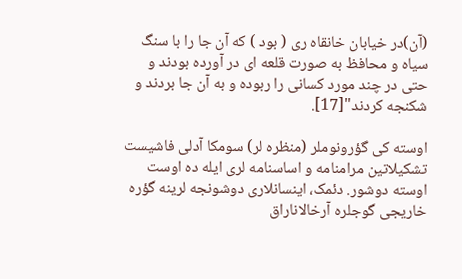(آن)در خیابان خانقاه ری ( بود ) که آن جا را با سنگ سیاه و محافظ به صورت قلعه ای در آورده بودند و حتی در چند مورد کسانی را ربوده و به آن جا بردند و شکنجه کردند"[17].

اوسته کی گؤرونوملر (منظره لر) سومکا آدلی فاشیست تشکیلاتین مرامنامه و اساسنامه لری ایله ده اوست اوسته دوشور. دئمک، اینسانلاری دوشونجه لرینه گؤره خاریجی گوجلره آرخالاناراق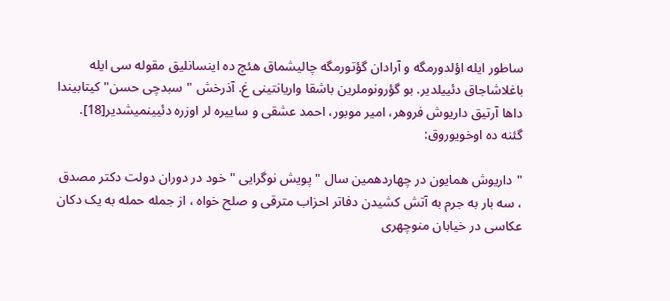ساطور ایله اؤلدورمگه و آرادان گؤتورمگه چالیشماق هئچ ده اینسانلیق مقوله سی ایله باغلاشاجاق دئییلدیر. بو گؤرونوملرین باشقا واریانتینی غ. آذرخش "سبدچی حسن" کیتابیندا داها آرتیق داریوش فروهر، امیر موبور، احمد عشقی و ساییره لر اوزره دئیینمیشدیر[18]. گئنه ده اوخویوروق:

"داریوش همایون در چهاردهمین سال " پویش نوگرایی " خود در دوران دولت دکتر مصدق ، سه بار به جرم به آتش کشیدن دفاتر احزاب مترقی و صلح خواه ، از جمله حمله به یک دکان عکاسی در خیابان منوچهری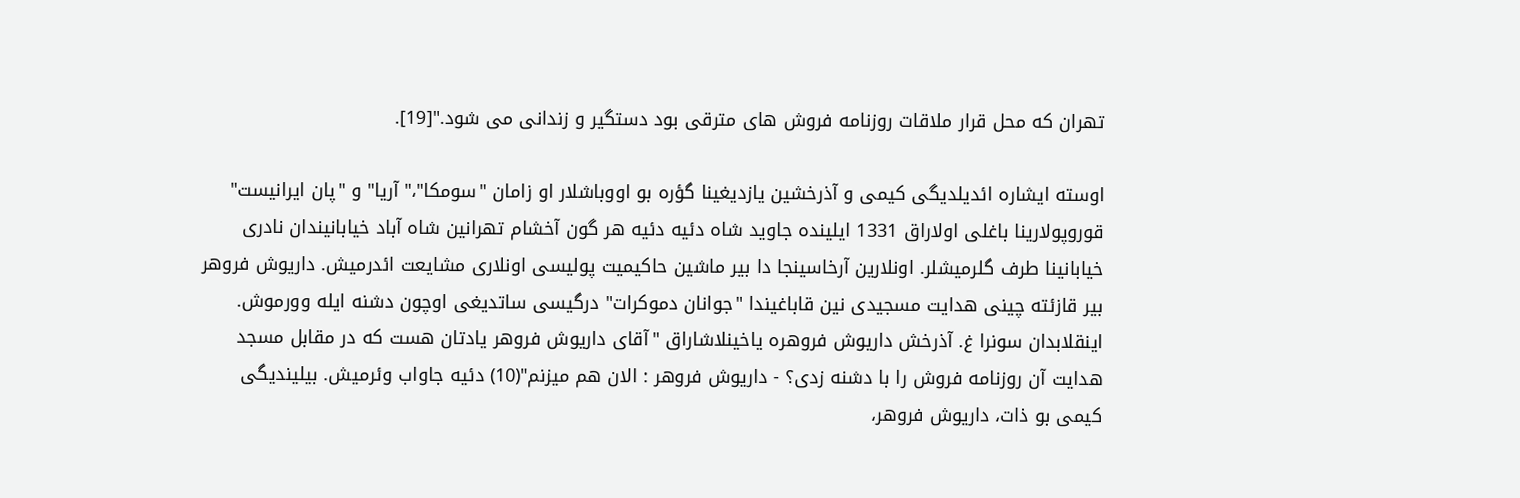تهران که محل قرار ملاقات روزنامه فروش های مترقی بود دستگیر و زندانی می شود."[19].

اوسته ایشاره ائدیلدیگی کیمی و آذرخشین یازدیغینا گؤره بو اووباشلار او زامان "سومکا"،" آریا" و "پان ایرانیست" قوروپولارینا باغلی اولاراق 1331 ایلینده جاوید شاه دئیه دئیه هر گون آخشام تهرانین شاه آباد خیابانیندان نادری خیابانینا طرف گلرمیشلر. اونلارین آرخاسینجا دا بیر ماشین حاکیمیت پولیسی اونلاری مشایعت ائدرمیش. داریوش فروهر بیر قازئته چینی هدایت مسجیدی نین قاباغیندا "جوانان دموکرات" درگیسی ساتدیغی اوچون دشنه ایله وورموش. اینقلابدان سونرا غ. آذرخش داریوش فروهره یاخینلاشاراق "آقای داریوش فروهر یادتان هست که در مقابل مسجد هدایت آن روزنامه فروش را با دشنه زدی؟ - داریوش فروهر : الان هم میزنم"(10) دئیه جاواب وئرمیش. بیلیندیگی کیمی بو ذات، داریوش فروهر،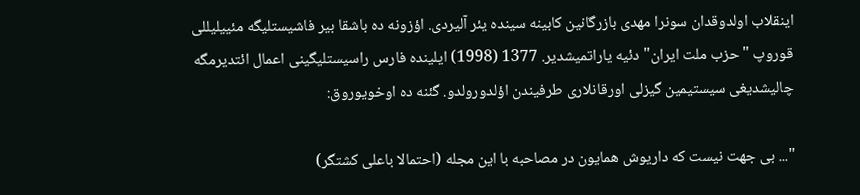اینقلاب اولدوقدان سونرا مهدی بازرگانین کابینه سینده یئر آلیردی. اؤزونه ده باشقا بیر فاشیستلیگه مئییلیللی قوروپ "حزب ملت ایران" دئیه یاراتمیشدیر. 1377 (1998) ایلینده فارس راسیستلیگینی اعمال ائتدیرمگه چالیشدیغی سیستیمین گیزلی اورقانلاری طرفیندن اؤلدورولدو. گئنه ده اوخویوروق:

"... بی جهت نیست که داریوش همایون در مصاحبه با این مجله (احتمالا باعلی کشتگر)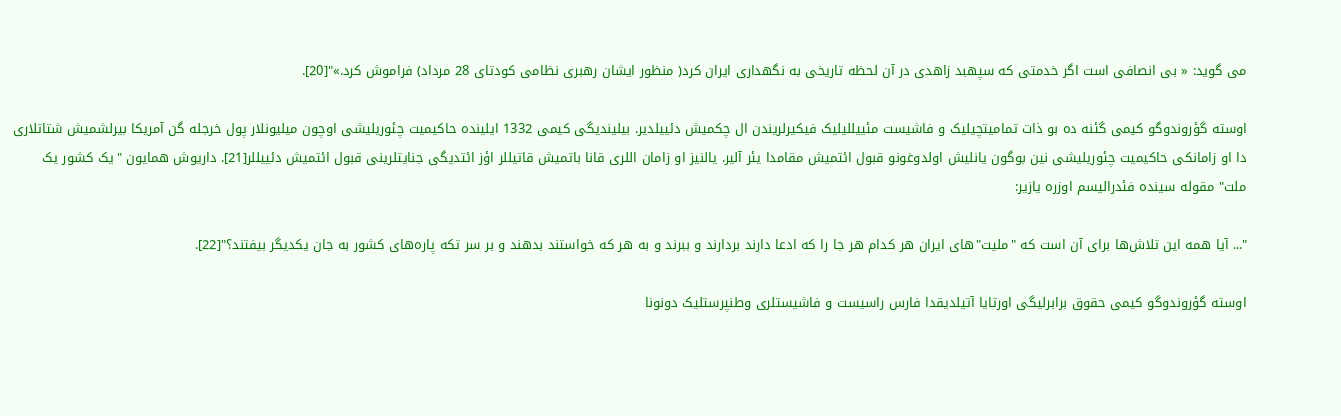می گوید: « بی انصافی است اگر خدمتی که سپهبد زاهدی در آن لحظه تاریخی به نگهداری ایران کرد( منظور ایشان رهبری نظامی کودتای 28 مرداد) فراموش کرد.»"[20].

اوسته گؤروندوگو کیمی گئنه ده بو ذات تمامیتچیلیک و فاشیست مئییللیلیک فیکیرلریندن ال چکمیش دئییلدیر. بیلیندیگی کیمی 1332 ایلینده حاکیمیت چئوریلیشی اوچون میلیونلار پول خرجله گن آمریکا بیرلشمیش شتاتلاری دا او زامانکی حاکیمیت چئوریلیشی نین بوگون یانلیش اولدوغونو قبول ائتمیش مقامدا یئر آلیر. یالنیز او زامان اللری قانا باتمیش قاتیللر اؤز ائتدیگی جنایتلرینی قبول ائتمیش دئییللر[21]. داریوش همایون "یک کشور یک ملت" مقوله سینده فئدرالیسم اوزره یازیر:

"... آيا همه اين تلاش‌ها برای آن است که "مليت"های ايران هر کدام هر جا را که ادعا دارند بردارند و ببرند و به هر که خواستند بدهند و بر سر تکه پاره‌های کشور به جان يکديگر بيفتند؟"[22].

اوسته گؤروندوگو کیمی حقوق برابرلیگی اورتایا آتیلدیقدا فارس راسیست و فاشیستلری وطنپرستلیک دونونا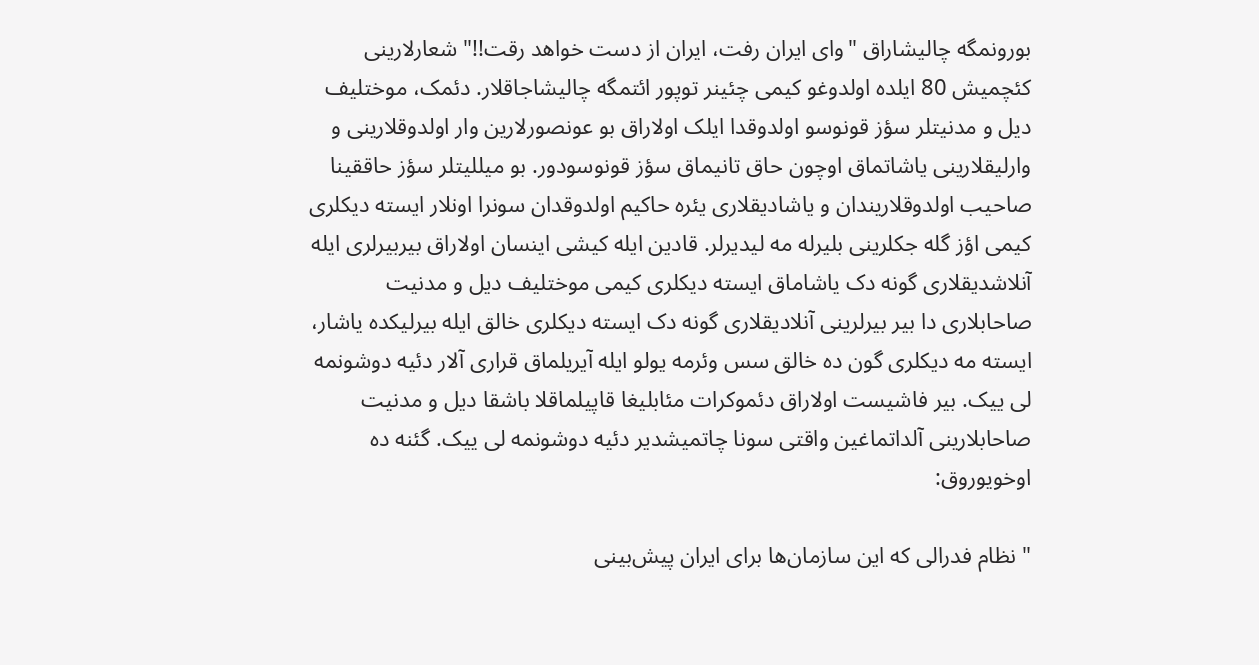بورونمگه چالیشاراق "وای ایران رفت، ایران از دست خواهد رقت!!" شعارلارینی کئچمیش 80 ایلده اولدوغو کیمی چئینر توپور ائتمگه چالیشاجاقلار. دئمک، موختلیف دیل و مدنیتلر سؤز قونوسو اولدوقدا ایلک اولاراق بو عونصورلارین وار اولدوقلارینی و وارلیقلارینی یاشاتماق اوچون حاق تانیماق سؤز قونوسودور. بو میللیتلر سؤز حاققینا صاحیب اولدوقلاریندان و یاشادیقلاری یئره حاکیم اولدوقدان سونرا اونلار ایسته دیکلری کیمی اؤز گله جکلرینی بلیرله مه لیدیرلر. قادین ایله کیشی اینسان اولاراق بیربیرلری ایله آنلاشدیقلاری گونه دک یاشاماق ایسته دیکلری کیمی موختلیف دیل و مدنیت صاحابلاری دا بیر بیرلرینی آنلادیقلاری گونه دک ایسته دیکلری خالق ایله بیرلیکده یاشار، ایسته مه دیکلری گون ده خالق سس وئرمه یولو ایله آیریلماق قراری آلار دئیه دوشونمه لی ییک. بیر فاشیست اولاراق دئموکرات مئابلیغا قاپیلماقلا باشقا دیل و مدنیت صاحابلارینی آلداتماغین واقتی سونا چاتمیشدیر دئیه دوشونمه لی ییک. گئنه ده اوخویوروق:

" نظام فدرالی که اين سازمان‌ها برای ايران پيش‌بينی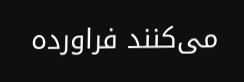می‌کنند فراورده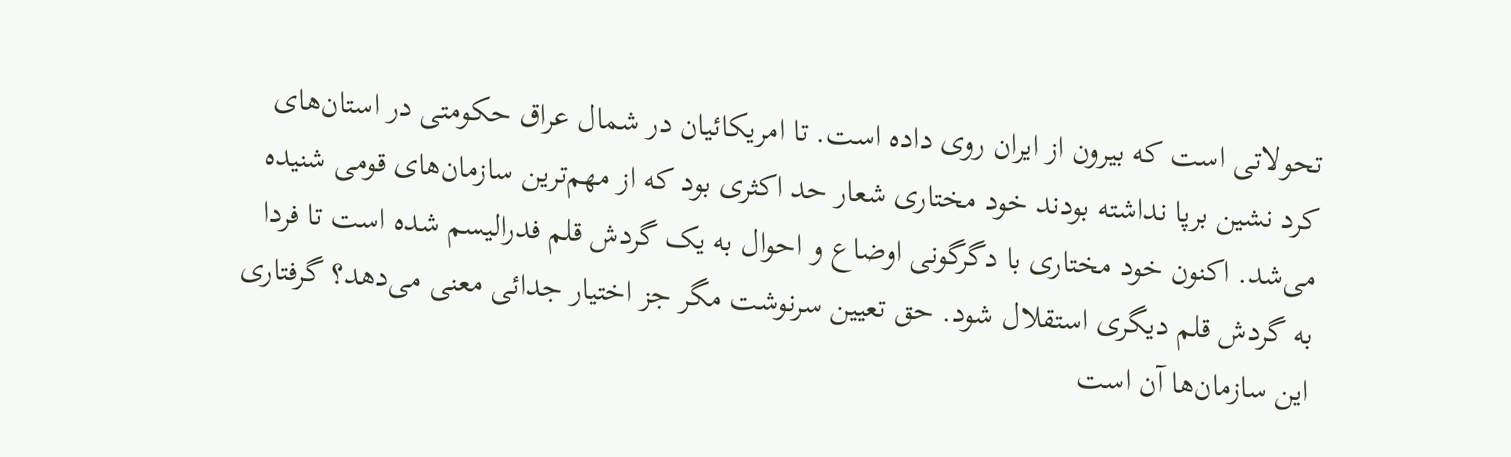تحولاتی است که بيرون از ايران روی داده است. تا امريکائيان در شمال عراق حکومتی در استان‌های کرد نشين برپا نداشته بودند خود مختاری شعار حد اکثری بود که از مهم‌ترين سازمان‌های قومی شنيده می‌شد. اکنون خود مختاری با دگرگونی اوضاع و احوال به يک گردش قلم فدراليسم شده است تا فردا به گردش قلم ديگری استقلال شود. حق تعيين سرنوشت مگر جز اختيار جدائی معنی می‌دهد؟ گرفتاری اين سازمان‌ها آن است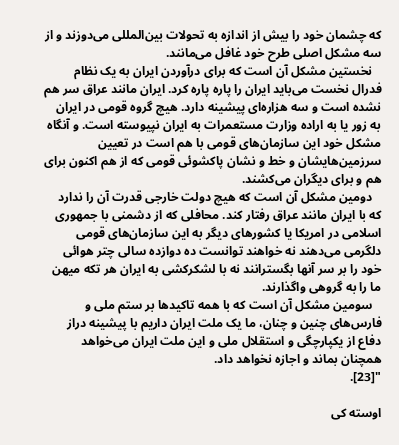که چشمان خود را بيش از اندازه به تحولات بين‌المللی می‌دوزند و از سه مشکل اصلی طرح خود غافل می‌مانند.
   نخستين مشکل آن است که برای درآوردن ايران به يک نظام فدرال نخست می‌بايد ايران را پاره پاره کرد. ايران مانند عراق سر هم نشده است و سه هزاره‌ای پيشينه دارد. هيچ گروه قومی در ايران به زور يا به اراده وزارت مستعمرات به ايران نپيوسته است. و آنگاه مشکل خود اين سازمان‌های قومی با هم است در تعيين سرزمين‌هايشان و خط و نشان پاکشوئی قومی که از هم اکنون برای هم و برای ديگران می‌کشند.
   دومين مشکل آن است که هيچ دولت خارجی قدرت آن را ندارد که با ايران مانند عراق رفتار کند. محافلی که از دشمنی با جمهوری اسلامی در امريکا يا کشور‌های ديگر به اين سازمان‌های قومی دلگرمی می‌دهند نه خواهند توانست ده دوازده سالی چتر هوائی خود را بر سر آنها بگسترانند نه با لشکرکشی به ايران هر تکه ميهن ما را به گروهی واگذارند.
   سومين مشکل آن است که با همه تاکيد‌ها بر ستم ملی و فارس‌های چنين و چنان، ما يک ملت ايران داريم با پيشينه دراز دفاع از يکپارچگی و استقلال ملی و اين ملت ايران می‌خواهد همچنان بماند و اجازه نخواهد داد.
"[23].

اوسته کی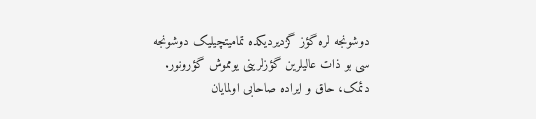دوشونجه لره گؤز گزدیردیکده تمامیتچیلیک دوشونجه سی بو ذات عالیلرین گؤزلرینی یومموش گؤرونور. دئمک، حاق و ایراده صاحابی اولمایان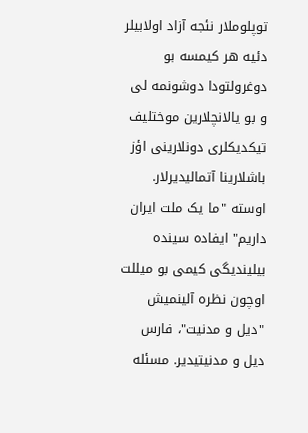توپلوملار نئجه آزاد اولابیلر دئیه هر کیمسه بو دوغرولتودا دوشونمه لی و بو یالانچلارین موختلیف تیکدیکلری دونلارینی اؤز باشلارینا آتمالیدیرلار. اوسته "ما یک ملت ایران داریم" ایفاده سینده بیلیندیگی کیمی بو میللت اوچون نظره آلینمیش "دیل و مدنیت"، فارس دیل و مدنیتیدیر. مسئله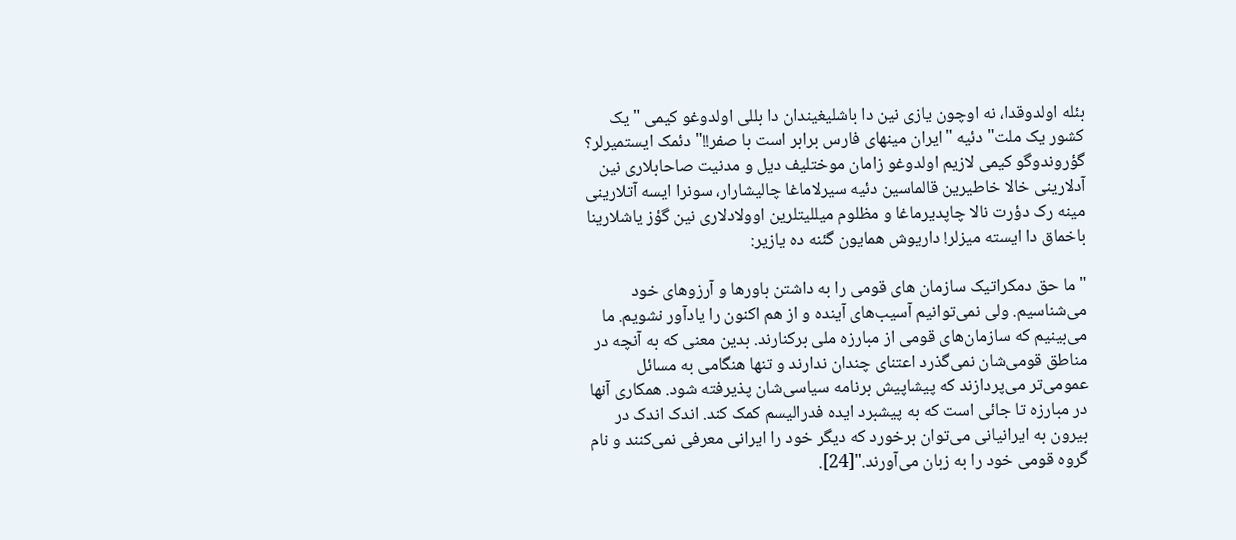بئله اولدوقدا، نه اوچون یازی نین دا باشلیغیندان دا بللی اولدوغو کیمی "یک کشور یک ملت" دئیه "ایران مینهای فارس برابر است با صفر!!" دئمک ایستمیرلر؟ گؤروندوگو کیمی لازیم اولدوغو زامان موختلیف دیل و مدنیت صاحابلاری نین آدلارینی خالا خاطیرین قالماسین دئیه سیرلاماغا چالیشارار، سونرا ایسه آتلارینی مینه رک دؤرت نالا چاپدیرماغا و مظلوم میللیتلرین اوولادلاری نین گؤز یاشلارینا باخماق دا ایسته میزلر! داریوش همایون گئنه ده یازیر:

" ما حق دمکراتيک سازمان های قومی را به داشتن باور‌ها و آرزو‌های خود می‌شناسيم. ولی نمی‌توانيم آسيب‌های آينده و از هم اکنون را يادآور نشويم. ما می‌بينيم که سازمان‌های قومی از مبارزه ملی برکنارند. بدين معنی که به آنچه در مناطق قومی‌شان نمی‌گذرد اعتنای چندان ندارند و تنها هنگامی به مسائل عمومی‌تر می‌پردازند که پيشاپيش برنامه سياسی‌شان پذيرفته شود. همکاری آنها در مبارزه تا جائی است که به پيشبرد ايده فدراليسم کمک کند. اندک اندک در بيرون به ايرانيانی می‌توان برخورد که ديگر خود را ايرانی معرفی نمی‌کنند و نام گروه قومی خود را به زبان می‌آورند."[24].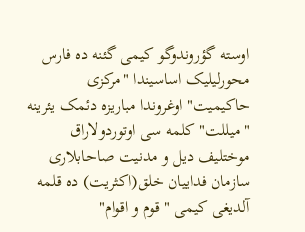اوسته گؤروندوگو کیمی گئنه ده فارس محورلیلیک اساسیندا "مرکزی حاکیمیت" اوغروندا مباریزه دئمک یئرینه "میللت" کلمه سی اوتوردولاراق موختلیف دیل و مدنیت صاحابلاری سازمان فداییان خلق(اکثریت) ده قلمه آلدیغی کیمی "قوم و اقوام"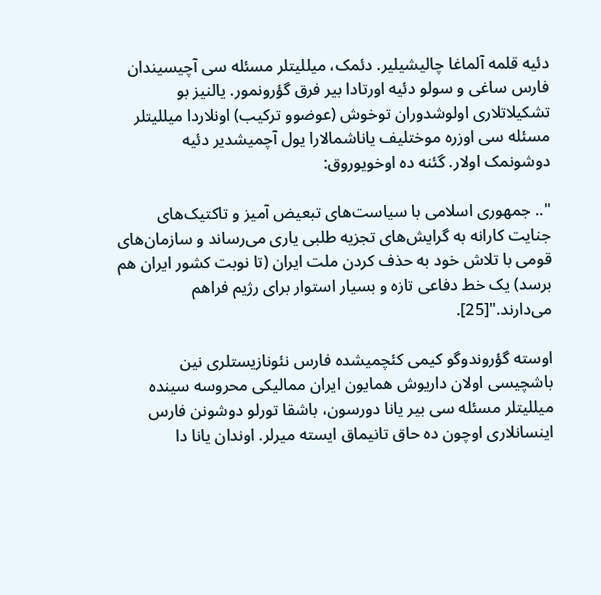دئیه قلمه آلماغا چالیشیلیر. دئمک، میللیتلر مسئله سی آچیسیندان فارس ساغی و سولو دئیه اورتادا بیر فرق گؤرونمور. یالنیز بو تشکیلاتلاری اولوشدوران توخوش (عوضوو ترکیب) اونلاردا میللیتلر مسئله سی اوزره موختلیف یاناشمالارا یول آچمیشدیر دئیه دوشونمک اولار. گئنه ده اوخویوروق:

".. جمهوری اسلامی با سياست‌های تبعيض آميز و تاکتيک‌های جنايت کارانه به گرايش‌های تجزيه طلبی ياری می‌رساند و سازمان‌های قومی با تلاش خود به حذف کردن ملت ايران (تا نوبت کشور ايران هم برسد) يک خط دفاعی تازه و بسيار استوار برای رژيم فراهم می‌دارند."[25].

اوسته گؤروندوگو کیمی کئچمیشده فارس نئونازیستلری نین باشچیسی اولان داریوش همایون ایران ممالیکی محروسه سینده میللیتلر مسئله سی بیر یانا دورسون، باشقا تورلو دوشونن فارس اینسانلاری اوچون ده حاق تانیماق ایسته میرلر. اوندان یانا دا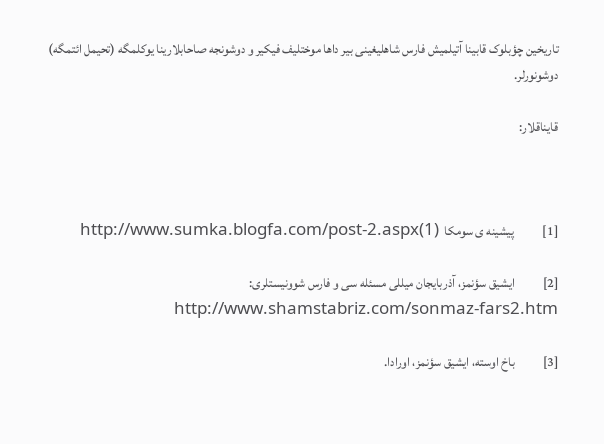تاریخین چؤبلوک قابینا آتیلمیش فارس شاهلیغینی بیر داها موختلیف فیکیر و دوشونجه صاحابلارینا یوکلمگه (تحیمل ائتمگه) دوشونورلر.

قایناقلار:



[1]           پیشینه ی سومکا  (1)http://www.sumka.blogfa.com/post-2.aspx

[2]           ایشیق سؤنمز، آذربایجان میللی مسئله سی و فارس شوونیستلری: http://www.shamstabriz.com/sonmaz-fars2.htm

[3]           باخ اوسته، ایشیق سؤنمز، اورادا.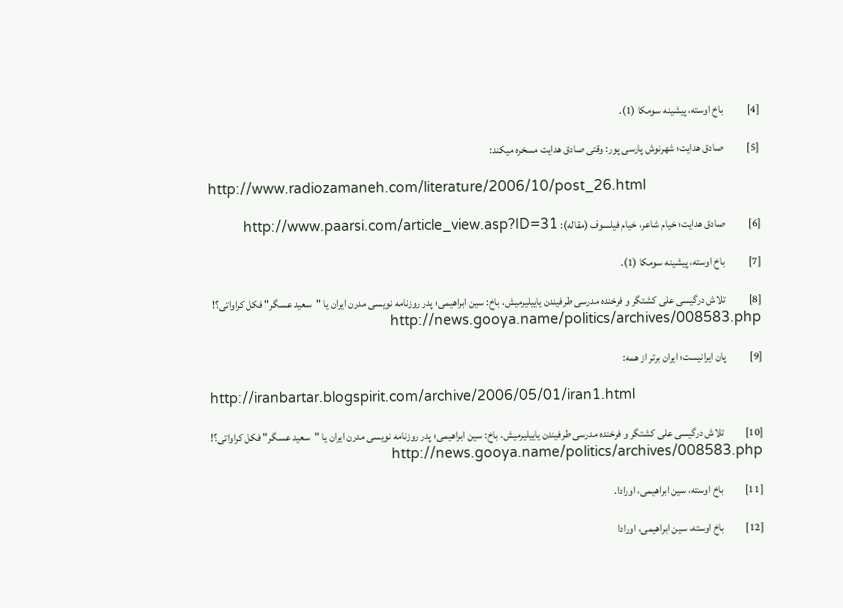[4]           باخ اوسته، پیشینه سومکا (1).

[5]           صادق هدایت؛ شهرنوش پارسی پور: وقتی صادق هدایت مسخره میکند:

http://www.radiozamaneh.com/literature/2006/10/post_26.html

[6]           صادق هدایت؛ خیام شاعر، خیام فیلسوف (مقاله): http://www.paarsi.com/article_view.asp?ID=31

[7]           باخ اوسته، پیشینه سومکا (1).

[8]           تلاش درگیسی علی کشتگر و فرخنده مدرسی طرفیندن یاییلیرمیش، باخ: سین ابراهیمی؛ پدر روزنامه نویسی مدرن ایران یا "سعید عسگر" فکل کراواتی؟! http://news.gooya.name/politics/archives/008583.php

[9]           پان ایرانیست؛ ایران برتر از همه:

http://iranbartar.blogspirit.com/archive/2006/05/01/iran1.html

[10]          تلاش درگیسی علی کشتگر و فرخنده مدرسی طرفیندن یاییلیرمیش، باخ: سین ابراهیمی؛ پدر روزنامه نویسی مدرن ایران یا "سعید عسگر" فکل کراواتی؟! http://news.gooya.name/politics/archives/008583.php

[11]          باخ اوسته، سین ابراهیمی، اورادا.

[12]          باخ اوسته، سین ابراهیمی، اورادا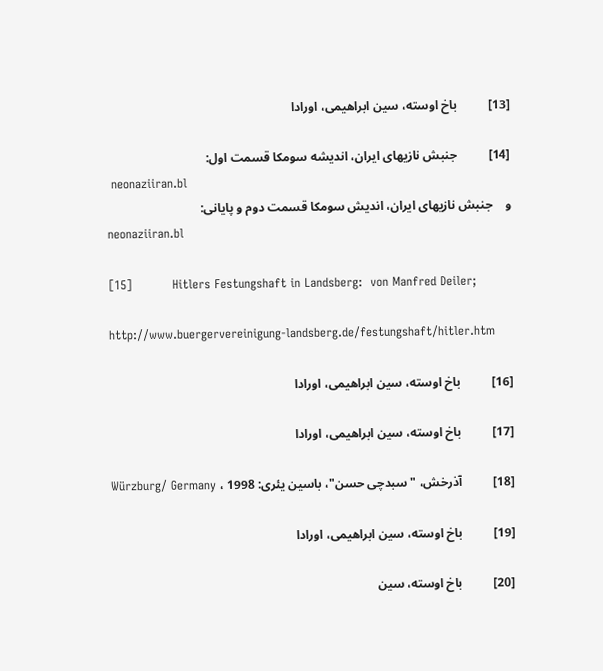[13]          باخ اوسته، سین ابراهیمی، اورادا

[14]          جنبش نازیهای ایران، اندیشه سومکا قسمت اول:
 neonaziiran.bl
و    جنبش نازیهای ایران، اندیش سومکا قسمت دوم و پایانی:
neonaziiran.bl

[15]          Hitlers Festungshaft in Landsberg:  von Manfred Deiler;

http://www.buergervereinigung-landsberg.de/festungshaft/hitler.htm

[16]          باخ اوسته، سین ابراهیمی، اورادا

[17]          باخ اوسته، سین ابراهیمی، اورادا

[18]          آذرخش، "سبدچی حسن"، باسین یئری: Würzburg/ Germany ، 1998

[19]          باخ اوسته، سین ابراهیمی، اورادا

[20]          باخ اوسته، سین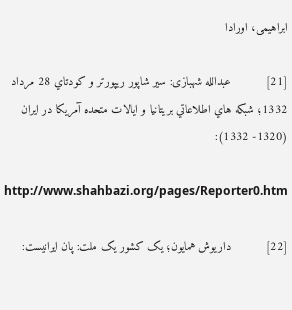ابراهیمی، اورادا

[21]          عبدالله شهبازی: سیر شاپور ريپورتر و کودتاي 28 مرداد 1332؛ شبکه هاي اطلاعاتي بريتانيا و ايالات متحده آمريکا در ايران (1320- 1332):

http://www.shahbazi.org/pages/Reporter0.htm

[22]          داریوش همایون؛ یک کشور یک ملت: پان ایرانیست: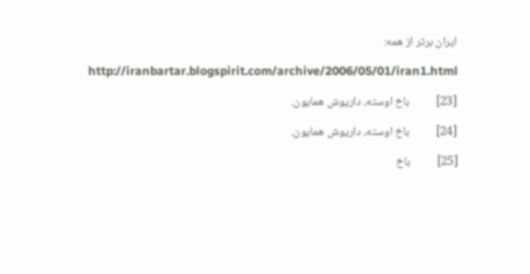ایران برتر از همه:

http://iranbartar.blogspirit.com/archive/2006/05/01/iran1.html

[23]          باخ اوسته، داریوش همایون.

[24]          باخ اوسته، داریوش همایون.

[25]          باخ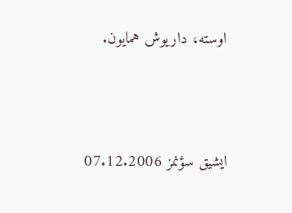اوسته، داریوش همایون.





ایشیق سؤنمز 07.12.2006